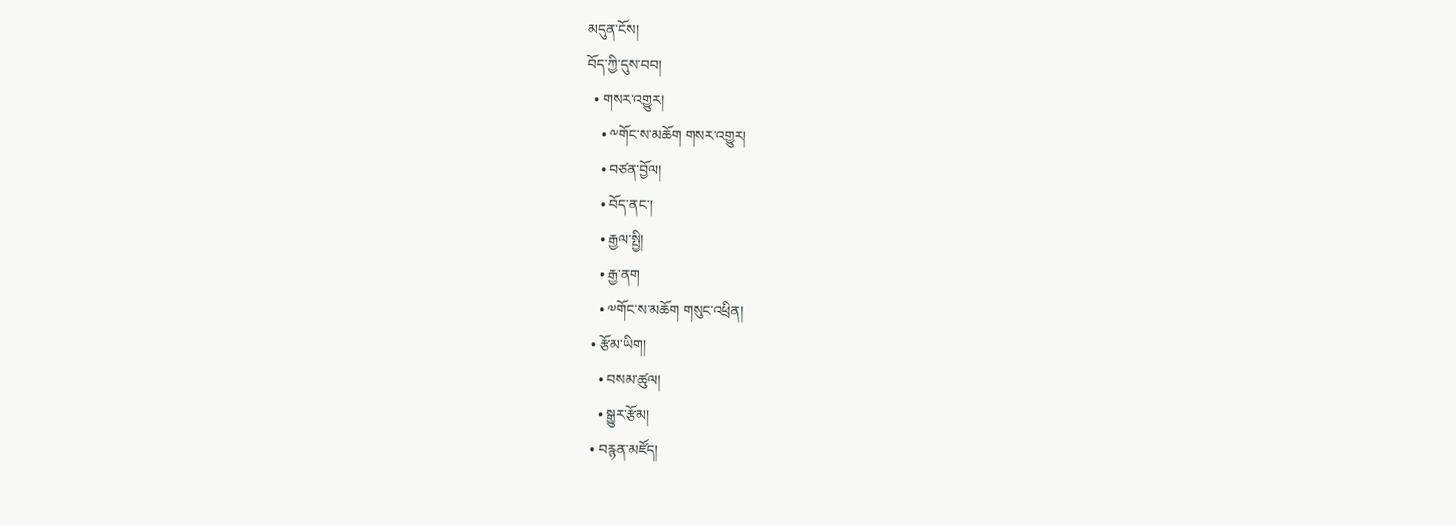མདུན་ངོས།
བོད་ཀྱི་དུས་བབ།
  • གསར་འགྱུར།
    • ༸གོང་ས་མཆོག གསར་འགྱུར།
    • བཙན་བྱོལ།
    • བོད་ནང་།
    • རྒྱལ་སྤྱི།
    • རྒྱ་ནག
    • ༧གོང་ས་མཆོག གསུང་འཕྲིན།
  • རྩོམ་ཡིག།
    • བསམ་ཚུལ།
    • སྒྱུར་རྩོམ།
  • བརྙན་མཛོད།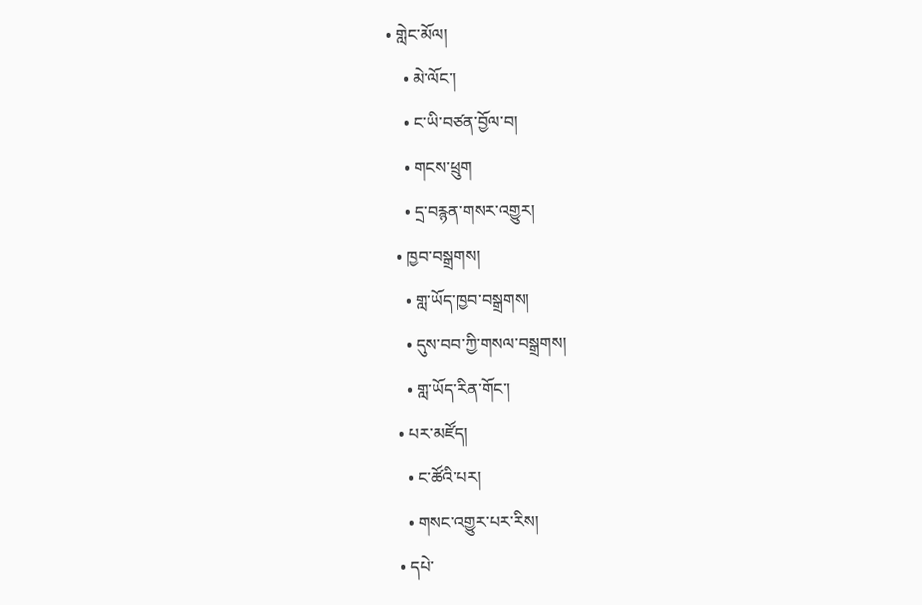• གླེང་མོལ།
    • མེ་ལོང་།
    • ང་ཡི་བཙན་བྱོལ་བ།
    • གངས་ཕྲུག
    • དྲ་བརྙན་གསར་འགྱུར།
  • ཁྱབ་བསྒྲགས།
    • གླ་ཡོད་ཁྱབ་བསྒྲགས།
    • དུས་བབ་ཀྱི་གསལ་བསྒྲགས།
    • གླ་ཡོད་རིན་གོང་།
  • པར་མཛོད།
    • ང་ཚོའི་པར།
    • གསང་འགྱུར་པར་རིས།
  • དཔེ་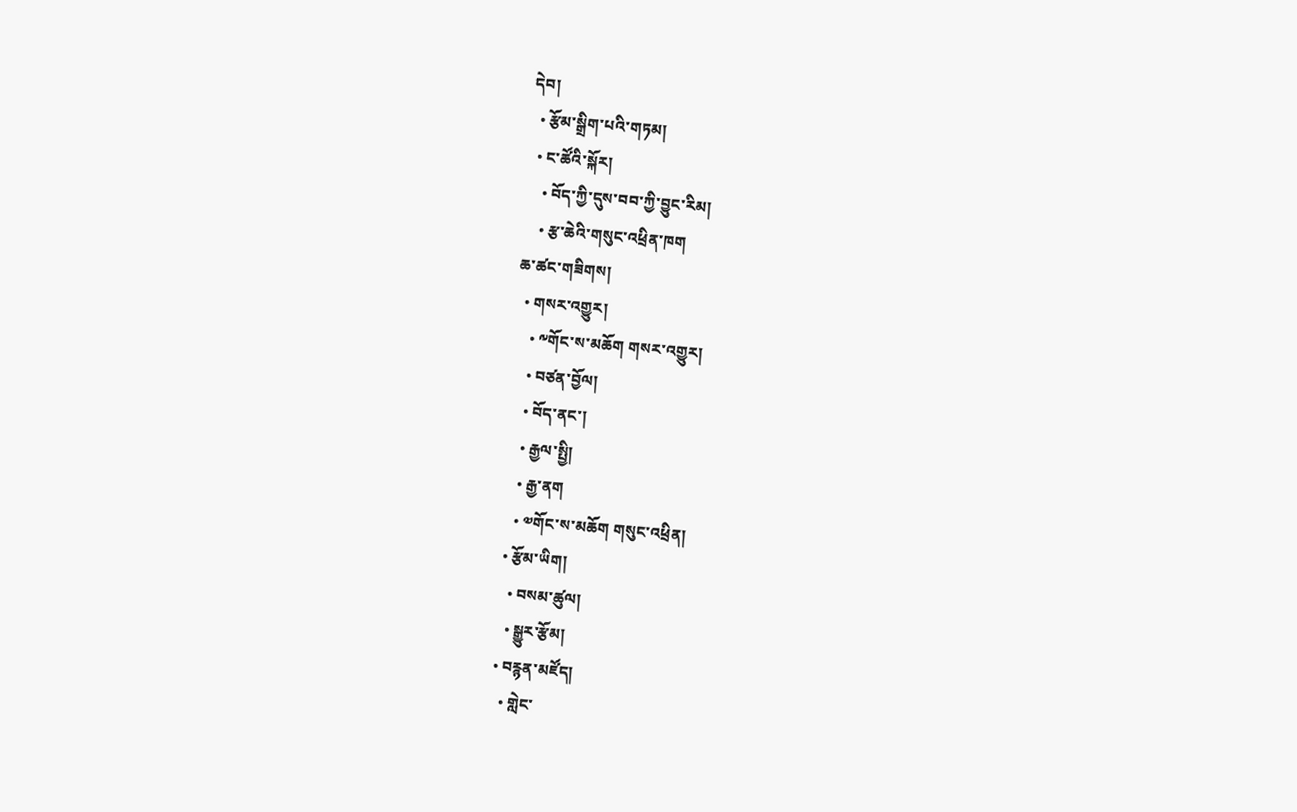དེབ།
  • རྩོམ་སྒྲིག་པའི་གཏམ།
  • ང་ཚོའི་སྐོར།
    • བོད་ཀྱི་དུས་བབ་ཀྱི་བྱུང་རིམ།
    • རྩ་ཆེའི་གསུང་འཕྲིན་ཁག
ཆ་ཚང་གཟིགས།
  • གསར་འགྱུར།
    • ༸གོང་ས་མཆོག གསར་འགྱུར།
    • བཙན་བྱོལ།
    • བོད་ནང་།
    • རྒྱལ་སྤྱི།
    • རྒྱ་ནག
    • ༧གོང་ས་མཆོག གསུང་འཕྲིན།
  • རྩོམ་ཡིག།
    • བསམ་ཚུལ།
    • སྒྱུར་རྩོམ།
  • བརྙན་མཛོད།
    • གླེང་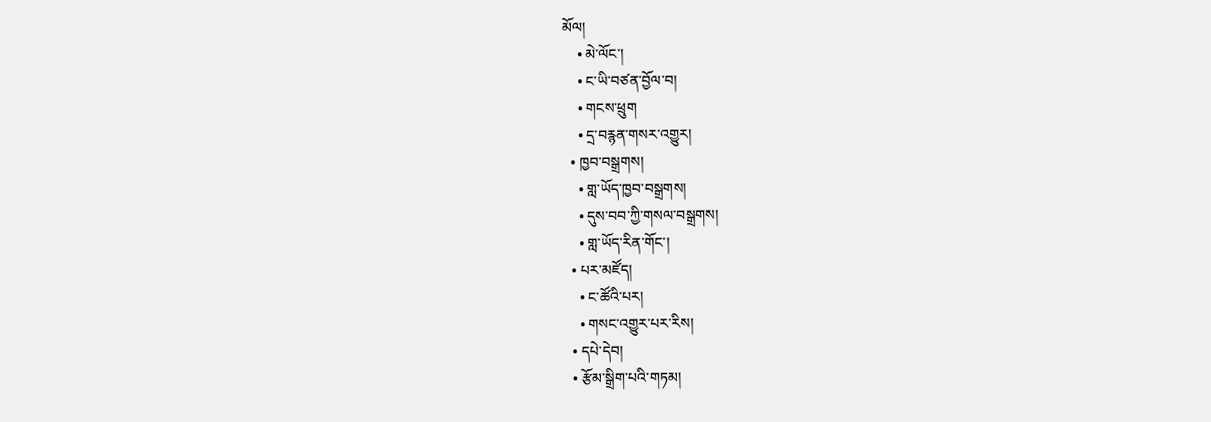མོལ།
    • མེ་ལོང་།
    • ང་ཡི་བཙན་བྱོལ་བ།
    • གངས་ཕྲུག
    • དྲ་བརྙན་གསར་འགྱུར།
  • ཁྱབ་བསྒྲགས།
    • གླ་ཡོད་ཁྱབ་བསྒྲགས།
    • དུས་བབ་ཀྱི་གསལ་བསྒྲགས།
    • གླ་ཡོད་རིན་གོང་།
  • པར་མཛོད།
    • ང་ཚོའི་པར།
    • གསང་འགྱུར་པར་རིས།
  • དཔེ་དེབ།
  • རྩོམ་སྒྲིག་པའི་གཏམ།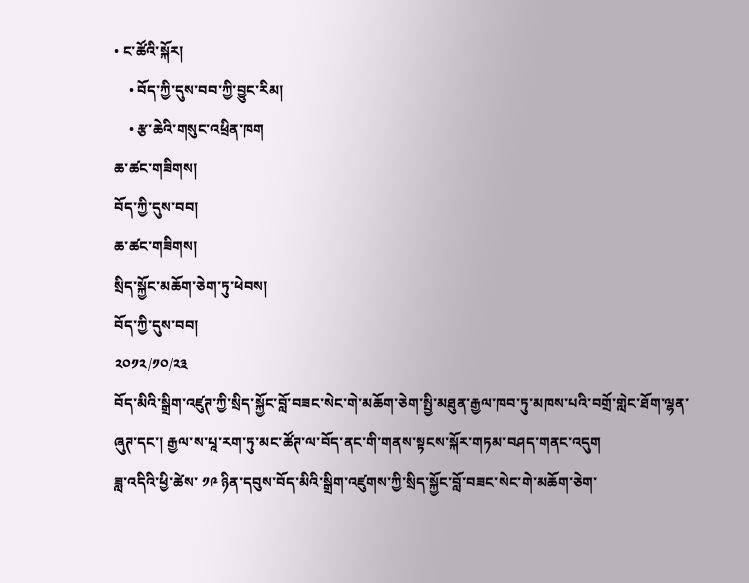• ང་ཚོའི་སྐོར།
    • བོད་ཀྱི་དུས་བབ་ཀྱི་བྱུང་རིམ།
    • རྩ་ཆེའི་གསུང་འཕྲིན་ཁག
ཆ་ཚང་གཟིགས།
བོད་ཀྱི་དུས་བབ།
ཆ་ཚང་གཟིགས།
སྲིད་སྐྱོང་མཆོག་ཅེག་ཏུ་ཕེབས།
བོད་ཀྱི་དུས་བབ།
༢༠༡༢/༡༠/༢༣
བོད་མིའི་སྒྲིག་འཛུཊ་ཀྱི་སྲིད་སྐྱོང་བློ་བཟང་སེང་གེ་མཆོག་ཅེག་སྤྱི་མཐུན་རྒྱལ་ཁབ་ཏུ་མཁས་པའི་བགྲོ་གླེང་ཐོག་ལྷན་ཞུཊ་དང་། རྒྱལ་ས་པཱ་རག་ཏུ་མང་ཚོཊ་ལ་བོད་ནང་གི་གནས་སྟངས་སྐོར་གཏམ་བཤད་གནང་འདུག
ཟླ་འདིའི་ཕྱི་ཚེས་ ༡༩ ཉིན་དབུས་བོད་མིའི་སྒྲིག་འཛུགས་ཀྱི་སྲིད་སྐྱོང་བློ་བཟང་སེང་གེ་མཆོག་ཅེག་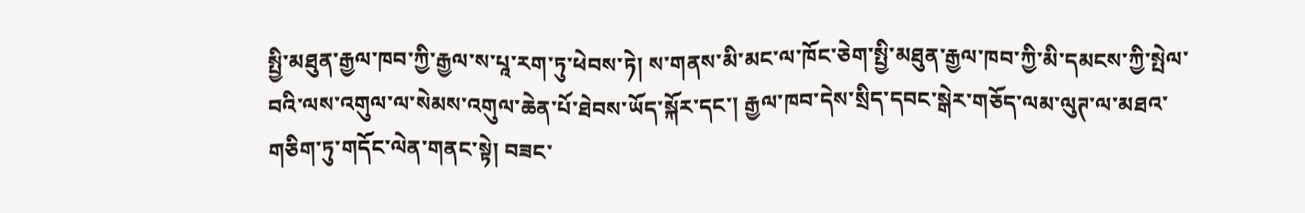སྤྱི་མཐུན་རྒྱལ་ཁབ་ཀྱི་རྒྱལ་ས་པཱ་རག་ཏུ་ཕེབས་ཏེ། ས་གནས་མི་མང་ལ་ཁོང་ཅེག་སྤྱི་མཐུན་རྒྱལ་ཁབ་ཀྱི་མི་དམངས་ཀྱི་སྤེལ་བའི་ལས་འགུལ་ལ་སེམས་འགུལ་ཆེན་པོ་ཐེབས་ཡོད་སྐོར་དང་། རྒྱལ་ཁབ་དེས་སྲིད་དབང་སྒེར་གཅོད་ལམ་ལུཊ་ལ་མཐའ་གཅིག་ཏུ་གདོང་ལེན་གནང་སྟེ། བཟང་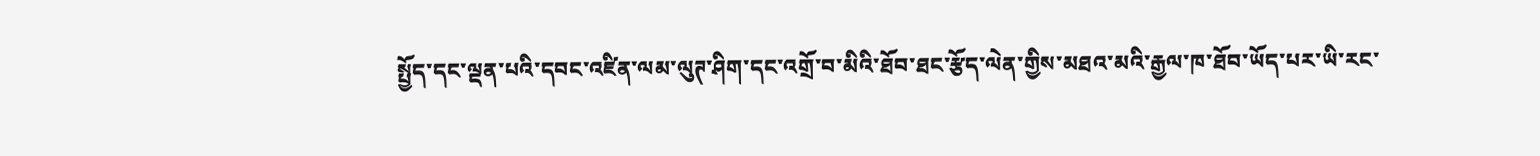སྤྱོད་དང་ལྡན་པའི་དབང་འཛིན་ལམ་ལུཊ་ཤིག་དང་འགྲོ་བ་མིའི་ཐོབ་ཐང་རྩོད་ལེན་གྱིས་མཐའ་མའི་རྒྱལ་ཁ་ཐོབ་ཡོད་པར་ཡི་རང་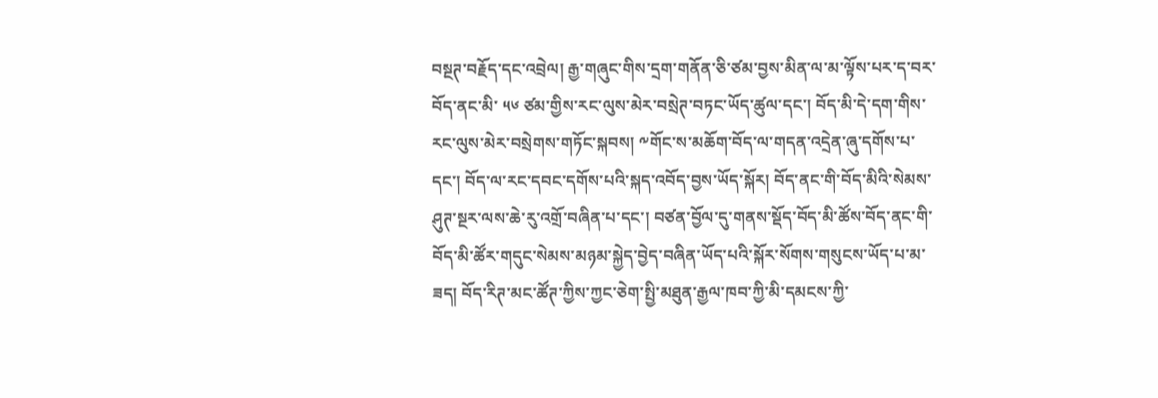བསྔཊ་བརྗོད་དང་འབྲེལ། རྒྱ་གཞུང་གིས་དྲག་གནོན་ཅི་ཙམ་བྱས་མིན་ལ་མ་ལྟོས་པར་ད་བར་བོད་ནང་མི་ ༥༦ ཙམ་གྱིས་རང་ལུས་མེར་བསྲེཊ་བཏང་ཡོད་ཚུལ་དང་། བོད་མི་དེ་དག་གིས་རང་ལུས་མེར་བསྲེགས་གཏོང་སྐབས། ༸གོང་ས་མཆོག་བོད་ལ་གདན་འདྲེན་ཞུ་དགོས་པ་དང་། བོད་ལ་རང་དབང་དགོས་པའི་སྐད་འབོད་བྱས་ཡོད་སྐོར། བོད་ནང་གི་བོད་མིའི་སེམས་ཤུཊ་སྔར་ལས་ཆེ་རུ་འགྲོ་བཞིན་པ་དང་། བཙན་བྱོལ་དུ་གནས་སྡོད་བོད་མི་ཚོས་བོད་ནང་གི་བོད་མི་ཚོར་གདུང་སེམས་མཉམ་སྐྱེད་བྱེད་བཞིན་ཡོད་པའི་སྐོར་སོགས་གསུངས་ཡོད་པ་མ་ཟད། བོད་རིཊ་མང་ཚོཊ་ཀྱིས་ཀྱང་ཅེག་སྤྱི་མཐུན་རྒྱལ་ཁབ་ཀྱི་མི་དམངས་ཀྱི་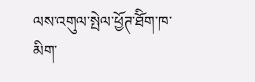ལས་འགུལ་སྤེལ་ཕྱོཊ་ཐོིག་ཁ་མིག་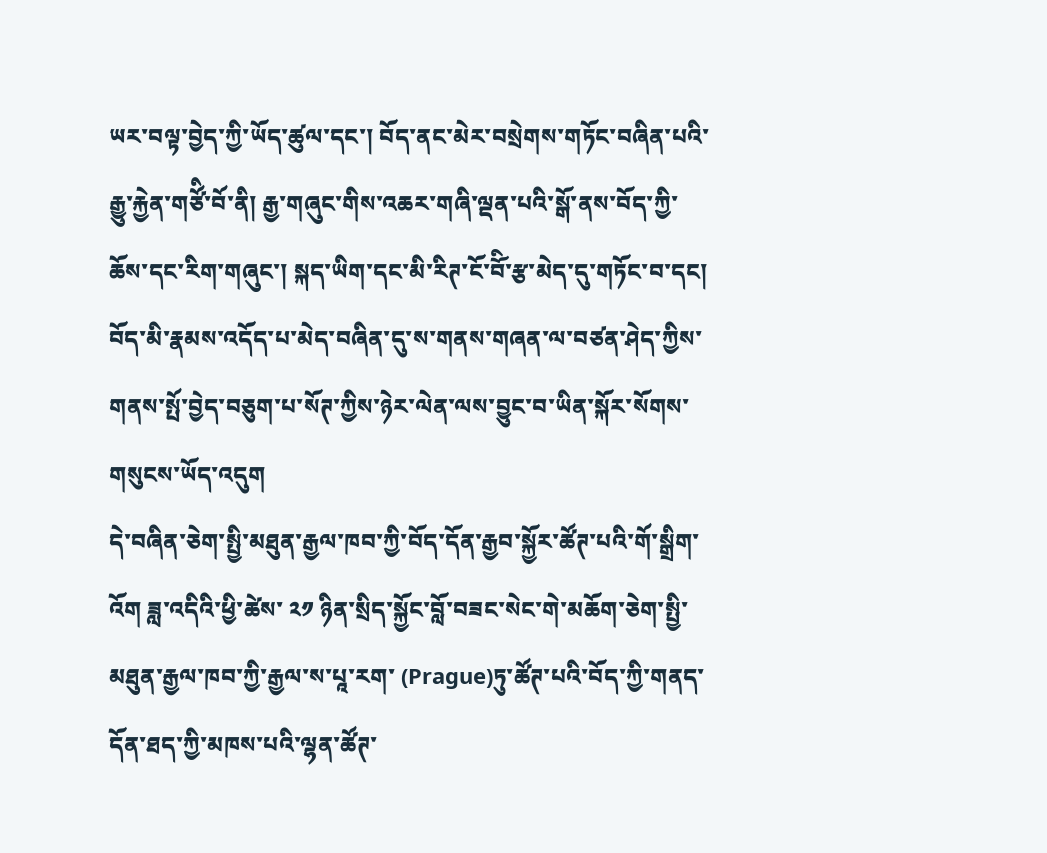ཡར་བལྟ་བྱེད་ཀྱི་ཡོད་ཚུལ་དང་། བོད་ནང་མེར་བསྲེགས་གཏོང་བཞིན་པའི་རྒྱུ་རྐྱེན་གཙོི་བོ་ནི། རྒྱ་གཞུང་གིས་འཆར་གཞི་ལྡན་པའི་སྒོ་ནས་བོད་ཀྱི་ཆོས་དང་རིག་གཞུང་། སྐད་ཡིག་དང་མི་རིཊ་ངོ་བོི་རྩ་མེད་དུ་གཏོང་བ་དང། བོད་མི་རྣམས་འདོད་པ་མེད་བཞིན་དུ་ས་གནས་གཞན་ལ་བཙན་ཤེད་ཀྱིས་གནས་སྤོ་བྱེད་བཅུག་པ་སོཊ་ཀྱིས་ཉེར་ལེན་ལས་བྱུང་བ་ཡིན་སྐོར་སོགས་གསུངས་ཡོད་འདུག
དེ་བཞིན་ཅེག་སྤྱི་མཐུན་རྒྱལ་ཁབ་ཀྱི་བོད་དོན་རྒྱབ་སྐྱོར་ཚོཊ་པའི་གོ་སྒྲིག་འོག ཟླ་འདིའི་ཕྱི་ཚེས་ ༢༡ ཉིན་སྲིད་སྐྱོང་བློ་བཟང་སེང་གེ་མཆོག་ཅེག་སྤྱི་མཐུན་རྒྱལ་ཁབ་ཀྱི་རྒྱལ་ས་པཱ་རག་ (Prague)ཏུ་ཚོཊ་པའི་བོད་ཀྱི་གནད་དོན་ཐད་ཀྱི་མཁས་པའི་ལྷན་ཚོཊ་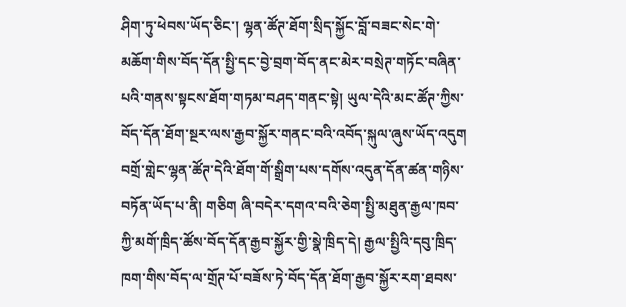ཤིག་ཏུ་ཕེབས་ཡོད་ཅིང་། ལྷན་ཚོཊ་ཐོག་སྲིད་སྐྱོང་བློ་བཟང་སེང་གེ་མཆོག་གིས་བོད་དོན་སྤྱི་དང་བྱེ་བྲག་བོད་ནང་མེར་བསྲེཊ་གཏོང་བཞིན་པའི་གནས་སྟངས་ཐོག་གཏམ་བཤད་གནང་སྟེ། ཡུལ་དེའི་མང་ཚོཊ་ཀྱིས་བོད་དོན་ཐོག་སྔར་ལས་རྒྱབ་སྐྱོར་གནང་བའི་འབོད་སྐུལ་ཞུས་ཡོད་འདུག
བགྲོ་གླེང་ལྷན་ཚོཊ་དེའི་ཐོག་གོ་སྒྲིག་པས་དགོས་འདུན་དོན་ཚན་གཉིས་བཏོན་ཡོད་པ་ནི། གཅིག ཞི་བདེར་དགའ་བའི་ཅེག་སྤྱི་མཐུན་རྒྱལ་ཁབ་ཀྱི་མགོ་ཁྲིད་ཚོས་བོད་དོན་རྒྱབ་སྐྱོར་གྱི་སྣེ་ཁྲིད་དེ། རྒྱལ་སྤྱིའི་དབུ་ཁྲིད་ཁག་གིས་བོད་ལ་གྲོཊ་པོ་བཟོས་ཏེ་བོད་དོན་ཐོག་རྒྱབ་སྐྱོར་རག་ཐབས་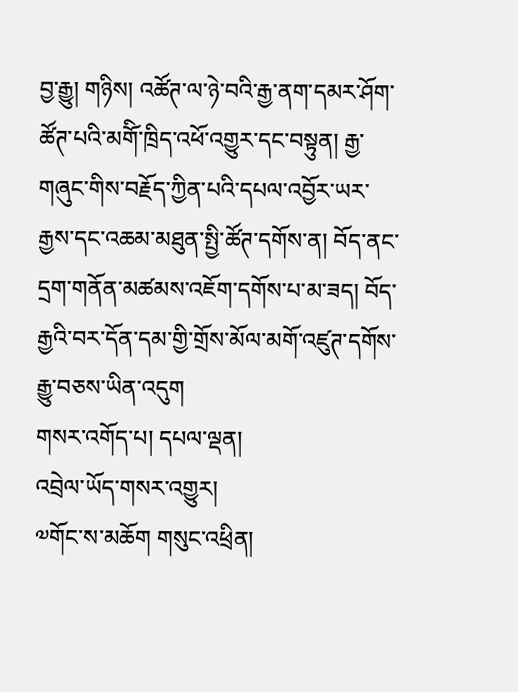བྱ་རྒྱུ། གཉིས། འཚོཊ་ལ་ཉེ་བའི་རྒྱ་ནག་དམར་ཤོག་ཚོཊ་པའི་མགོི་ཁྲིད་འཕོ་འགྱུར་དང་བསྟུན། རྒྱ་གཞུང་གིས་བརྗོད་ཀྱིན་པའི་དཔལ་འབྱོར་ཡར་རྒྱས་དང་འཆམ་མཐུན་སྤྱི་ཚོཊ་དགོས་ན། བོད་ནང་དྲག་གནོན་མཚམས་འཇོག་དགོས་པ་མ་ཟད། བོད་རྒྱའི་བར་དོན་དམ་གྱི་གྲོས་མོལ་མགོ་འཛུཊ་དགོས་རྒྱུ་བཅས་ཡིན་འདུག
གསར་འགོད་པ། དཔལ་ལྡན།
འབྲེལ་ཡོད་གསར་འགྱུར།
༧གོང་ས་མཆོག གསུང་འཕྲིན།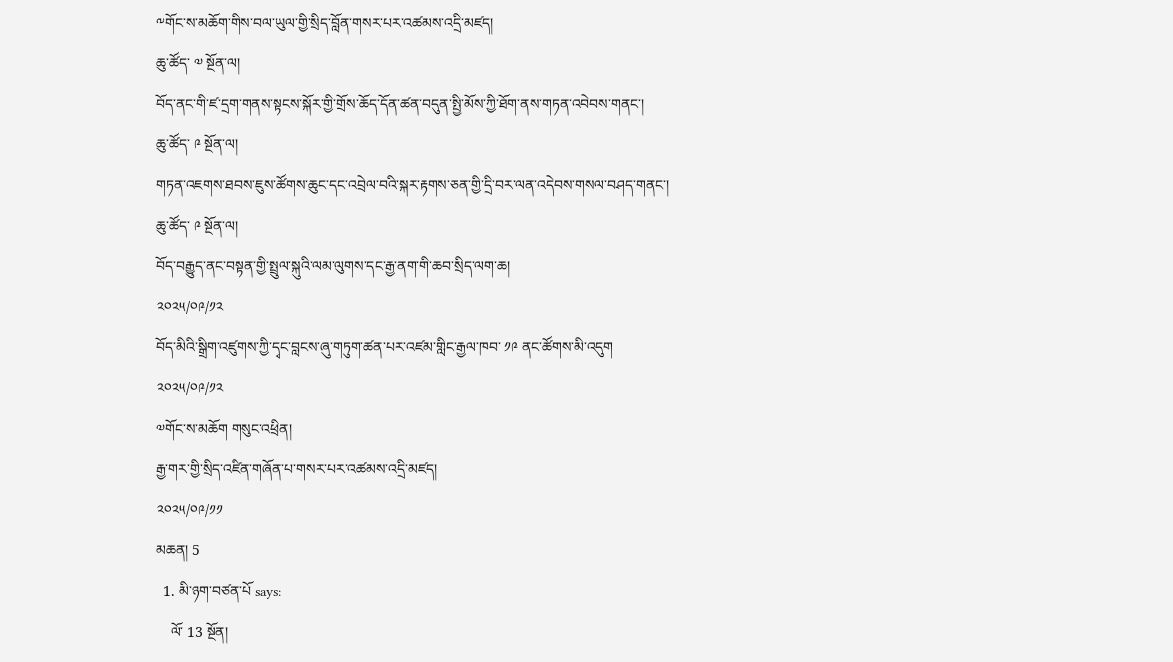༸གོང་ས་མཆོག་གིས་བལ་ཡུལ་གྱི་སྲིད་བློན་གསར་པར་འཚམས་འདྲི་མཛད།
ཆུ་ཚོད་ ༧ སྔོན་ལ།
བོད་ནང་གི་ཛ་དྲག་གནས་སྟངས་སྐོར་གྱི་གྲོས་ཆོད་དོན་ཚན་བདུན་སྤྱི་མོས་ཀྱི་ཐོག་ནས་གཏན་འབེབས་གནང་།
ཆུ་ཚོད་ ༩ སྔོན་ལ།
གཏན་འཇགས་ཐབས་ཇུས་ཚོགས་ཆུང་དང་འབྲེལ་བའི་སྐར་རྟགས་ཅན་གྱི་དྲི་བར་ལན་འདེབས་གསལ་བཤད་གནང་།
ཆུ་ཚོད་ ༩ སྔོན་ལ།
བོད་བརྒྱུད་ནང་བསྟན་གྱི་སྤྲུལ་སྐུའི་ལམ་ལུགས་དང་རྒྱ་ནག་གི་ཆབ་སྲིད་ལག་ཆ།
༢༠༢༥/༠༩/༡༢
བོད་མིའི་སྒྲིག་འཛུགས་ཀྱི་དྭང་བླངས་ཞུ་གཏུག་ཚན་པར་འཛམ་གླིང་རྒྱལ་ཁབ་ ༡༩ ནང་ཚོགས་མི་འདུག
༢༠༢༥/༠༩/༡༢
༧གོང་ས་མཆོག གསུང་འཕྲིན།
རྒྱ་གར་གྱི་སྲིད་འཛིན་གཞོན་པ་གསར་པར་འཚམས་འདྲི་མཛད།
༢༠༢༥/༠༩/༡༡
མཆན། 5
  1. མི་ཉག་བཙན་པོ says:
    ལོ་ 13 སྔོན།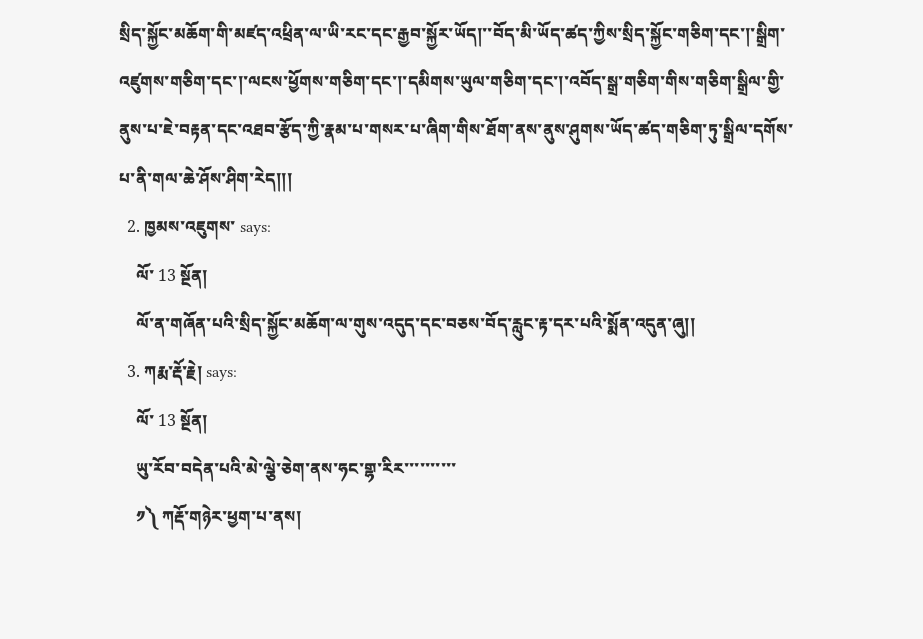སྲིད་སྐྱོང་མཆོག་གི་མཛད་འཕྲིན་ལ་ཡི་རང་དང་རྒྱབ་སྐྱོར་ཡོད།་་བོད་མི་ཡོད་ཚད་ཀྱིས་སྲིད་སྐྱོང་གཅིག་དང་།་སྒྲིག་འཛུགས་གཅིག་དང་།་ལངས་ཕྱོགས་གཅིག་དང་།་དམིགས་ཡུལ་གཅིག་དང་།་འབོད་སྒྲ་གཅིག་གིས་གཅིག་སྒྲིལ་གྱི་ནུས་པ་ཇེ་བརྟན་དང་འཐབ་རྩོད་ཀྱི་རྣམ་པ་གསར་པ་ཞིག་གིས་ཐོག་ནས་ནུས་ཤུགས་ཡོད་ཚད་གཅིག་ཏུ་སྒྲིལ་དགོས་པ་ནི་གལ་ཆེ་ཤོས་ཤིག་རེད།།།
  2. ཁྱམས་འཇུགས་ says:
    ལོ་ 13 སྔོན།
    ལོ་ན་གཞོན་པའི་སྲིད་སྐྱོང་མཆོག་ལ་གུས་འདུད་དང་བཅས་བོད་རླུང་རྟ་དར་པའི་སྨོན་འདུན་ཞུ།།
  3. ཀརྨ་རྡོ་རྗེ། says:
    ལོ་ 13 སྔོན།
    ཡུ་རོབ་བདེན་པའི་མེ་ལྕེ་ཅེག་ནས་ཧང་གྷ་རིར་་་་་་་་་་
    ༡༽ ཀརྡོ་གཉེར་ཕྱག་པ་ནས།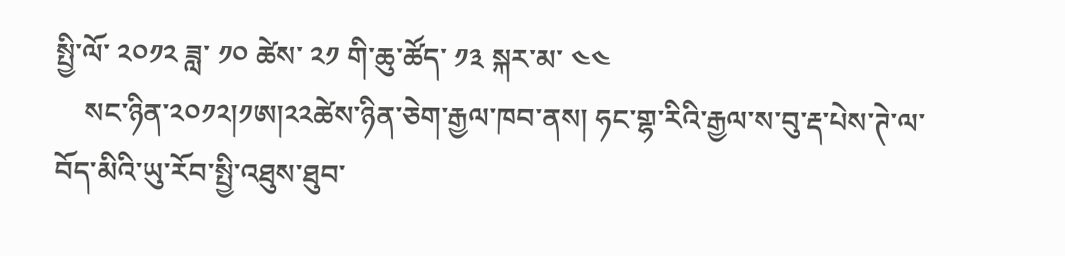སྤྱི་ལོ་ ༢༠༡༢ ཟླ་ ༡༠ ཚེས་ ༢༡ གི་ཆུ་ཚོད་ ༡༣ སྐར་མ་ ༤༤
    སང་ཉིན་༢༠༡༢།༡ཨ།༢༢ཚེས་ཉིན་ཅེག་རྒྱལ་ཁབ་ནས། ཧང་གྷ་རིའི་རྒྱལ་ས་བུ་རྡ་པེས་ཊེ་ལ་བོད་མིའི་ཡུ་རོབ་སྤྱི་འཐུས་ཐུབ་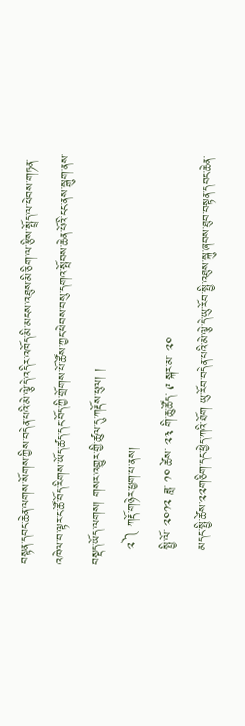བསྟན་དབང་ཆེན་ལགས་སོགས་ཀྱིས་བདེན་པའི་མེ་ལྕེ་དེ་འདིར་འཁོད་མི་མངས་འཐུས་མི་ཅིག་ལ་རྩིས་སྤྲོད་ལ་ཕེབས་གཏན་འཁེལ་བ་ལྟར་ང་ཚོ་བོད་རིགས་ཡོད་ཚད་དང་བོད་ཀྱི་གྲོགས་པོ་ཚོས་ཀྱང་ཕེབས་བསུ་དགའ་སྤོབས་ཆེན་པོའི་ངང་ནས་སྒུག་ནས་བསྡད་ཡོད་ལགས། གསར་འགྱུར་གྱི་ཚུལ་དུ་ཀརྡོས་ཕུལ། །
    ༢༽ ཀརྡོ་གཉེར་ཕྱག་པ་ནས།
    སྤྱི་ལོ་ ༢༠༡༢ ཟླ་ ༡༠ ཚེས་ ༢༣ གི་ཆུ་ཚོད་ ༩ སྐར་མ་ ༢༠
    མདང་སྤྱི་ཚེས་༢༢གཅིག་དང་ཕྱེད་ཀའི་ཐོག ཡུ་རོབ་བདེན་པའི་མེ་ལྕེ་དེ་ཡུ་རོབ་སྤྱི་འཐུས་སྐུ་ཞབས་ཐུབ་བསྟན་དབང་ཆེན་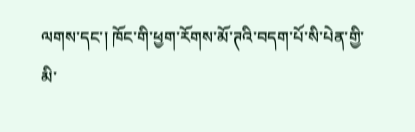ལགས་དང་། ཁོང་གི་ཕྱག་རོགས་མོ་ཊའི་བདག་པོ་སི་པེན་གྱི་མི་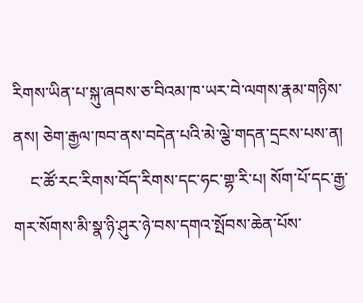རིགས་ཡིན་པ་སྐུ་ཞབས་ཅ་བིའམ་ཁ་ཡར་བེ་ལགས་རྣམ་གཉིས་ནས། ཅེག་རྒྱལ་ཁབ་ནས་བདེན་པའི་མེ་ལྕེ་གདན་དྲངས་པས་ན།
    ང་ཚོ་རང་རིགས་བོད་རིགས་དང་ཧང་གྷ་རི་པ། སོག་པོ་དང་རྒྱ་གར་སོགས་མི་སྣ་ཉི་ཤུར་ཉེ་བས་དགའ་སྤོབས་ཆེན་པོས་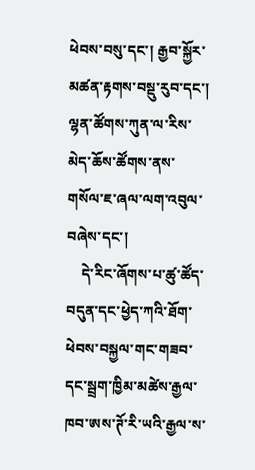ཕེབས་བསུ་དང་། རྒྱབ་སྐྱོར་མཚན་རྟགས་བསྡུ་རུབ་དང་། ལྷན་ཚོགས་ཀུན་ལ་རིས་མེད་ཆོས་ཚོགས་ནས་གསོལ་ཇ་ཞལ་ལག་འབུལ་བཞེས་དང་།
    དེ་རིང་ཞོགས་པ་ཚུ་ཚོད་བདུན་དང་ཕྱེད་ཀའི་ཐོག་ཕེབས་བསྐྱལ་གང་གཟབ་དང་སྦྲག་ཁྱིམ་མཚེས་རྒྱལ་ཁབ་ཨས་ཊོ་རི་ཡའི་རྒྱལ་ས་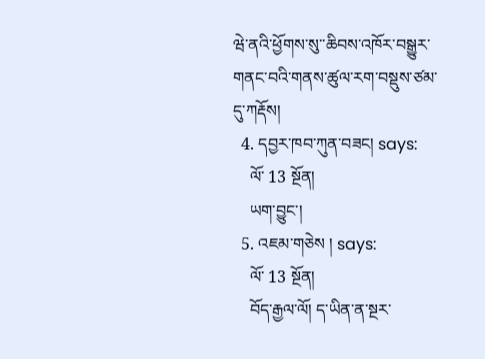ཝེ་ནའི་ཕྱོགས་སུ་་ཆིབས་འཁོར་བསྒྱུར་གནང་བའི་གནས་ཚུལ་རག་བསྡུས་ཙམ་དུ་ཀརྡོས།
  4. དབྱར་ཁབ་ཀུན་བཟང། says:
    ལོ་ 13 སྔོན།
    ཡག་བྱུང་།
  5. འཇམ་གཅེས ། says:
    ལོ་ 13 སྔོན།
    བོད་རྒྱལ་ལོ། ད་ཡིན་ན་སྔར་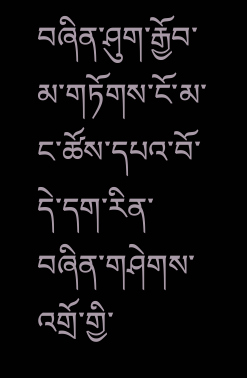བཞིན་ཤུག་རྒྱོབ་མ་གཏོགས་ངོ་མ་ང་ཚོས་དཔའ་བོ་དེ་དག་རིན་བཞིན་གཤེགས་འགྲོ་གྱི་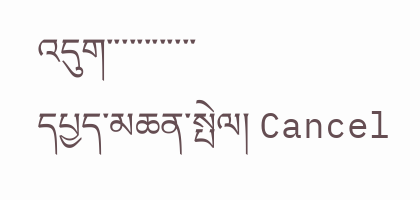འདུག་་་་་་་་་་་་
དཔྱད་མཆན་སྤེལ། Cancel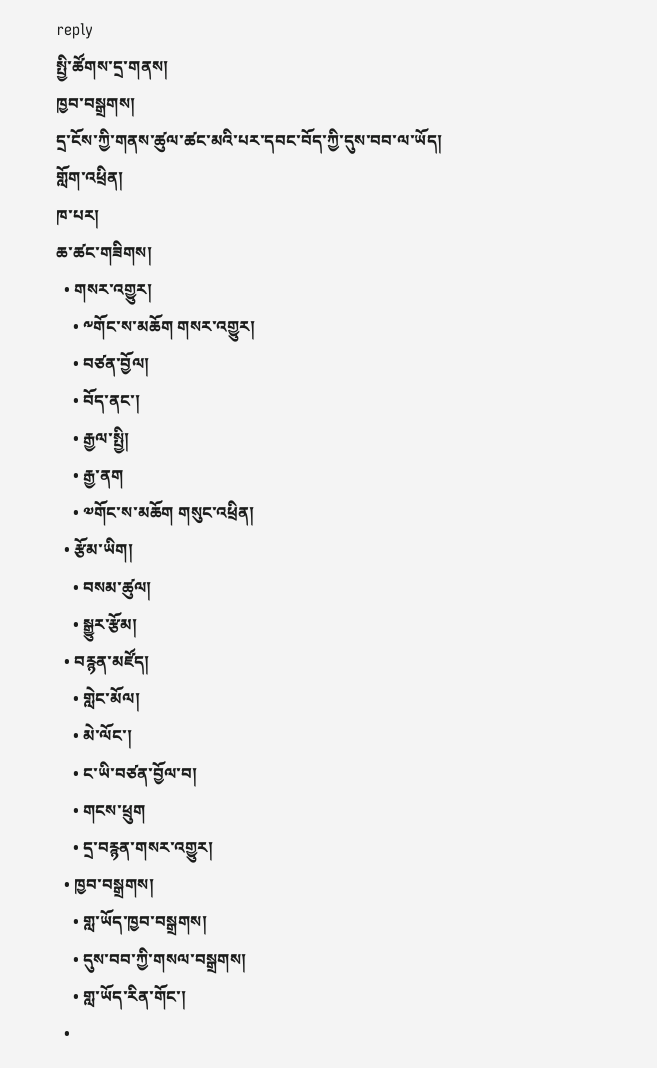reply
སྤྱི་ཚོགས་དྲ་གནས།
ཁྱབ་བསྒྲགས།
དྲ་ངོས་ཀྱི་གནས་ཚུལ་ཚང་མའི་པར་དབང་བོད་ཀྱི་དུས་བབ་ལ་ཡོད།
གློག་འཕྲིན།
ཁ་པར།
ཆ་ཚང་གཟིགས།
  • གསར་འགྱུར།
    • ༸གོང་ས་མཆོག གསར་འགྱུར།
    • བཙན་བྱོལ།
    • བོད་ནང་།
    • རྒྱལ་སྤྱི།
    • རྒྱ་ནག
    • ༧གོང་ས་མཆོག གསུང་འཕྲིན།
  • རྩོམ་ཡིག།
    • བསམ་ཚུལ།
    • སྒྱུར་རྩོམ།
  • བརྙན་མཛོད།
    • གླེང་མོལ།
    • མེ་ལོང་།
    • ང་ཡི་བཙན་བྱོལ་བ།
    • གངས་ཕྲུག
    • དྲ་བརྙན་གསར་འགྱུར།
  • ཁྱབ་བསྒྲགས།
    • གླ་ཡོད་ཁྱབ་བསྒྲགས།
    • དུས་བབ་ཀྱི་གསལ་བསྒྲགས།
    • གླ་ཡོད་རིན་གོང་།
  •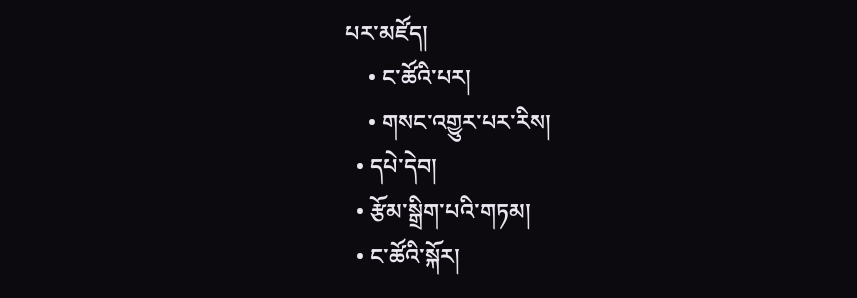པར་མཛོད།
    • ང་ཚོའི་པར།
    • གསང་འགྱུར་པར་རིས།
  • དཔེ་དེབ།
  • རྩོམ་སྒྲིག་པའི་གཏམ།
  • ང་ཚོའི་སྐོར།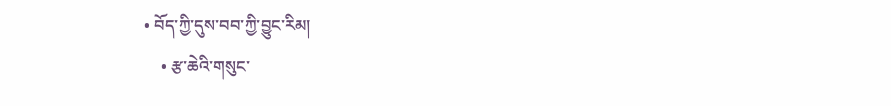• བོད་ཀྱི་དུས་བབ་ཀྱི་བྱུང་རིམ།
    • རྩ་ཆེའི་གསུང་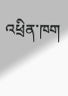འཕྲིན་ཁག